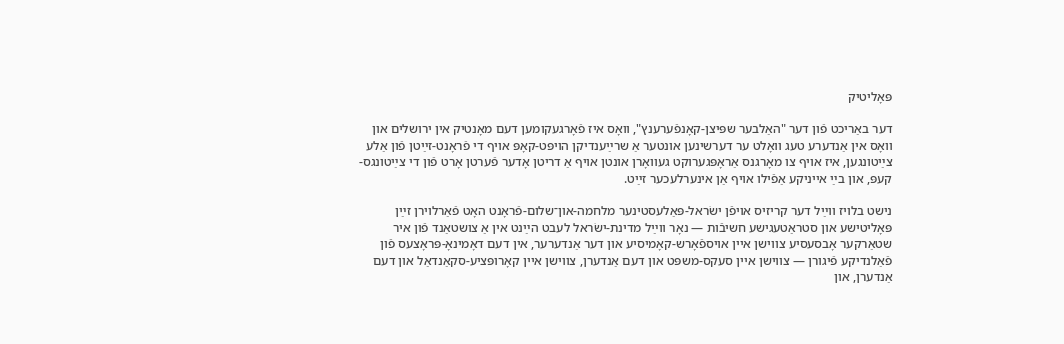פּאָליטיק

דער באַריכט פֿון דער "האַלבער שפּיצן-קאָנפֿערענץ", וואָס איז פֿאָרגעקומען דעם מאָנטיק אין ירושלים און וואָס אין אַנדערע טעג וואָלט ער דערשינען אונטער אַ שרײַענדיקן הויפּט-קאָפּ אויף די פֿראָנט-זײַטן פֿון אַלע צײַטונגען, איז אויף צו מאָרגנס אַראָפּגערוקט געוואָרן אונטן אויף אַ דריטן אָדער פֿערטן אָרט פֿון די צײַטונגס-קעפּ, און בײַ אייניקע אַפֿילו אויף אַן אינערלעכער זײַט.

נישט בלויז ווײַל דער קריזיס אויפֿן ישׂראל-פּאַלעסטינער מלחמה-און־שלום-פֿראָנט האָט פֿאַרלוירן זײַן פּאָליטישע און סטראַטעגישע חשיבֿות — נאָר ווײַל מדינת-ישׂראל לעבט הײַנט אין אַ צושטאַנד פֿון איר שטאַרקער אָבסעסיע צווישן איין אויספֿאָרש-קאָמיסיע און דער אַנדערער, אין דעם דאָמינאָ-פּראָצעס פֿון פֿאַלנדיקע פֿיגורן — צווישן איין סעקס-משפּט און דעם אַנדערן, צווישן איין קאָרופּציע-סקאַנדאַל און דעם אַנדערן, און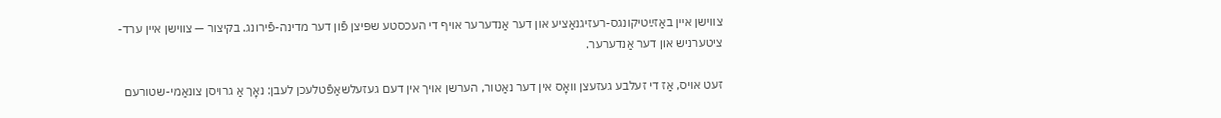צווישן איין באַזײַטיקונגס-רעזיגנאַציע און דער אַנדערער אויף די העכסטע שפּיצן פֿון דער מדינה-פֿירונג. בקיצור — צווישן איין ערד-ציטערניש און דער אַנדערער.

זעט אויס, אַז די זעלבע געזעצן וואָס אין דער נאַטור, הערשן אויך אין דעם געזעלשאַפֿטלעכן לעבן: נאָך אַ גרויסן צונאַמי-שטורעם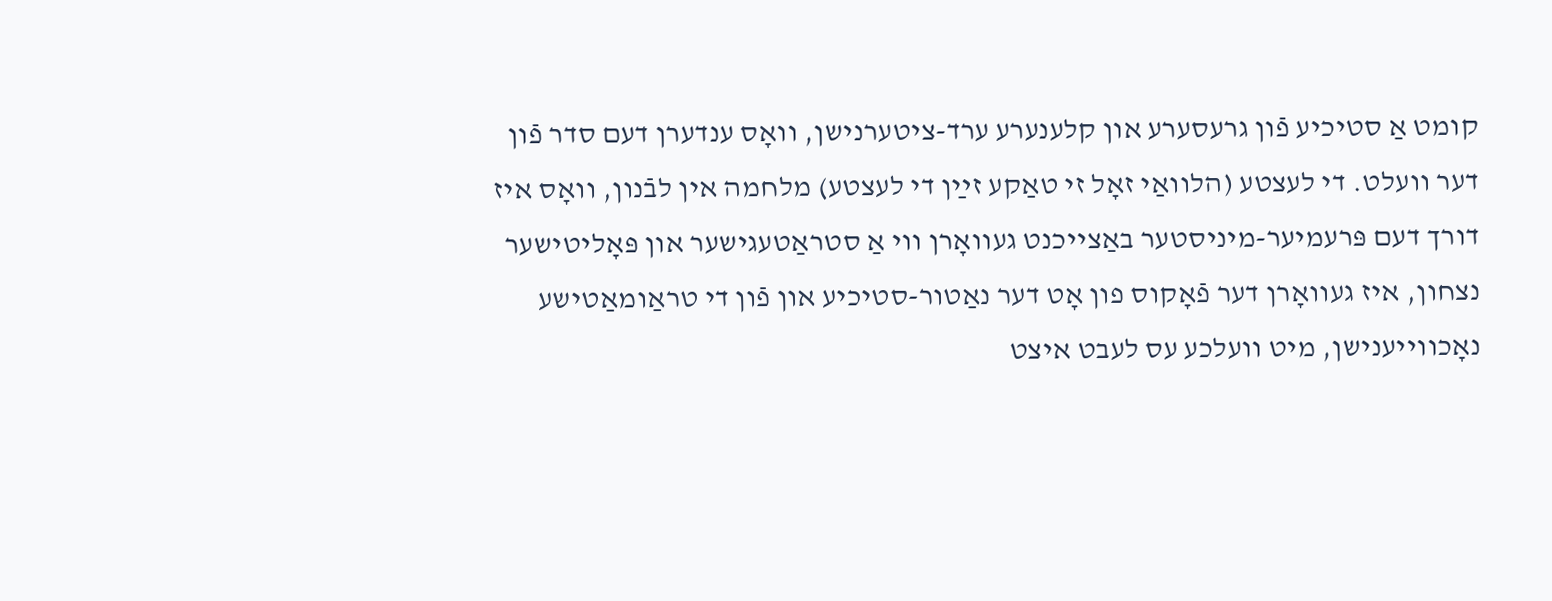קומט אַ סטיכיע פֿון גרעסערע און קלענערע ערד-ציטערנישן, וואָס ענדערן דעם סדר פֿון דער וועלט. די לעצטע (הלוואַי זאָל זי טאַקע זײַן די לעצטע) מלחמה אין לבֿנון, וואָס איז דורך דעם פּרעמיער-מיניסטער באַצייכנט געוואָרן ווי אַ סטראַטעגישער און פּאָליטישער נצחון, איז געוואָרן דער פֿאָקוס פון אָט דער נאַטור-סטיכיע און פֿון די טראַומאַטישע נאָכווייענישן, מיט וועלכע עס לעבט איצט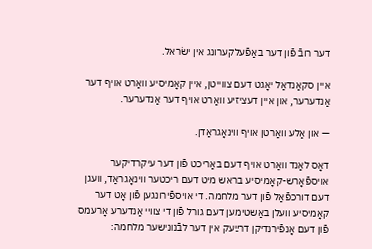דער רובֿ פֿון דער באַפֿעלקערונג אין ישׂראל.

איין סקאַנדאַל יאָגט דעם צווייטן, איין קאָמיסיע וואַרט אויף דער אַנדערער, און איין דעציזיע וואַרט אויף דער אַנדערער.

— און אַלע וואַרטן אויף ווינאָגראַדן.

דאָס לאַנד וואַרט אויף דעם באַריכט פֿון דער עיקרדיקער אויספֿאָרש-קאָמיסיע בראש מיט דעם ריכטער ווינאָגראַד, וועגן דעם דורכפֿאַל פֿון דער מלחמה. די אויספֿירונגען פֿון אָט דער קאָמיסיע וועלן באַשטימען דעם גורל פֿון די צוויי אַנדערע אָרעמס פֿון דעם אָנפֿירנדיקן דרײַעק אין דער לבֿנונישער מלחמה: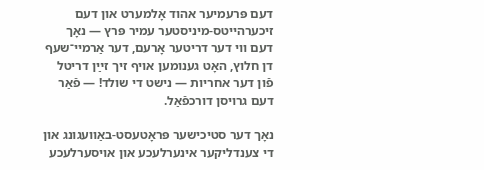דעם פּרעמיער אהוד אָלמערט און דעם זיכערהייטס-מיניסטער עמיר פּרץ — נאָך דעם ווי דער דריטער אָרעם, דער אַרמיי־שעף דן חלוץ, האָט גענומען אויף זיך זײַן דריטל פֿון דער אחריות — נישט די שולד! — פֿאַר דעם גרויסן דורכפֿאַל.

נאָך דער סטיכישער פּראָטעסט-באַוועגונג און די צענדליקער אינערלעכע און אויסערלעכע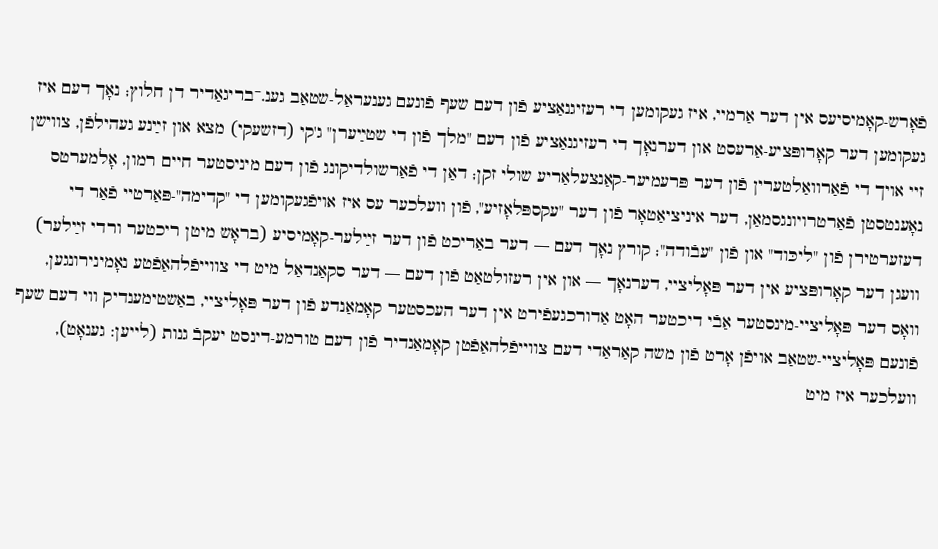פֿאָרש-קאָמיסיעס אין דער אַרמיי, איז געקומען די רעזיגנאַציע פֿון דעם שעף פֿונעם גענעראַל-שטאַב גענ.־בריגאַדיר דן חלוץ; נאָך דעם איז געקומען דער קאָרופּציע-אַרעסט און דערנאָך די רעזיגנאַציע פֿון דעם "מלך פֿון די שטײַערן" ג'קי (דזשעקי) מצא און זײַנע געהילפֿן, צווישן זיי אויך די פֿאַרוואַלטערין פֿון דער פּרעמיער-קאַנצעלאַריע שולי זקן; דאַן די פֿאַרשולדיקונג פֿון דעם מיניסטער חיים רמון, אָלמערטס נאָענטסטן פֿאַרטרויונגסמאַן, דער איניציאַטאָר פֿון דער "עקספּלאָזיע", פֿון וועלכער עס איז אויפֿגעקומען די "קדימה"-פּאַרטיי פֿאַר די דעזערטירן פֿון "ליכּוד" און פֿון "עבֿודה"; קורץ נאָך דעם — דער באַריכט פֿון דער זײַלער-קאָמיסיע (בראָש מיטן ריכטער ורדי זײַלער) וועגן דער קאָרופּציע אין דער פּאָליציי, דערנאָך — און אין רעזולטאַט פֿון דעם — דער סקאַנדאַל מיט די צווייפֿלהאַפֿטע נאָמינירונגען, וואָס דער פּאָליציי-מינסטער אַבֿי דיכטער האָט אַדורכגעפֿירט אין דער העכסטער קאָמאַנדע פֿון דער פּאָליציי, באַשטימענדיק ווי דעם שעף פֿונעם פּאָליציי-שטאַב אויפֿן אָרט פֿון משה קאַראַדי דעם צווייפֿלהאַפֿטן קאָמאַנדיר פֿון דעם טורמע-דינסט יעקבֿ גנות (לייען: גענאָט), וועלכער איז מיט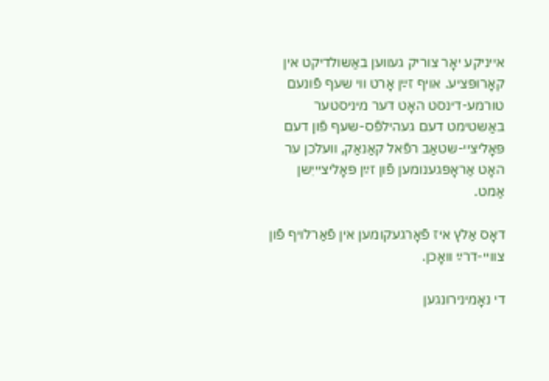אייניקע יאָר צוריק געווען באַשולדיקט אין קאָרופּציע. אויף זײַן אָרט ווי שעף פֿונעם טורמע-דינסט האָט דער מיניסטער באַשטימט דעם געהילפֿס-שעף פֿון דעם פּאָליציי-שטאַב רפֿאל קאַנאַק, וועלכן ער האָט אַראָפּגענומען פֿון זײַן פּאָליציייִשן אַמט.

דאָס אַלץ איז פֿאָרגעקומען אין פֿאַרלויף פֿון צוויי-דרײַ וואָכן.

די נאָמינירונגען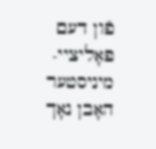פֿון דעם פּאָליציי-מיניסטער האָבן נאָך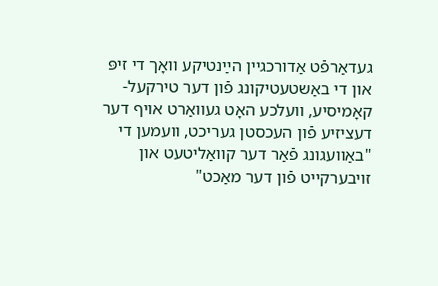געדאַרפֿט אַדורכגיין הײַנטיקע וואָך די זיפּ און די באַשטעטיקונג פֿון דער טירקעל-קאָמיסיע, וועלכע האָט געוואַרט אויף דער דעציזיע פֿון העכסטן געריכט, וועמען די "באַוועגונג פֿאַר דער קוואַליטעט און זויבערקייט פֿון דער מאַכט"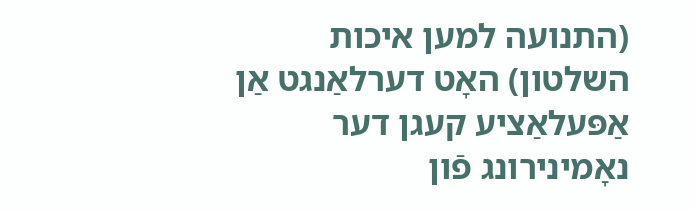(התנועה למען איכות השלטון) האָט דערלאַנגט אַן אַפּעלאַציע קעגן דער נאָמינירונג פֿון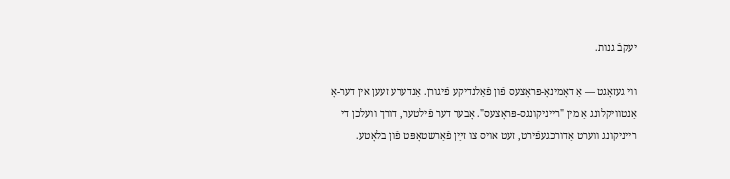יעקבֿ גנות.

ווי געזאָגט — אַ דאָמינאָ-פּראָצעס פֿון פֿאַלנדיקע פֿיגורן. אַנדערע זעען אין דער-אָ אַנטוויקלונג אַ מין "רייניקונגס-פּראָצעס". אָבער דער פֿילטער, דורך וועלכן די רייניקונג ווערט אַדורכגעפֿירט, זעט אויס צו זײַן פֿאַרשטאָפּט פֿון בלאָטע.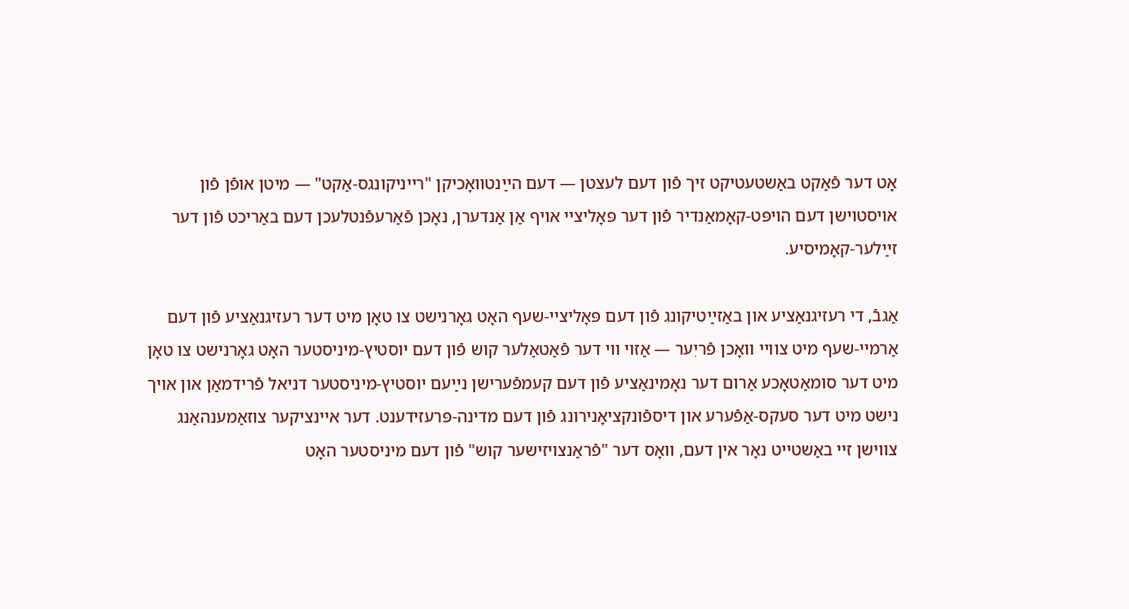אָט דער פֿאַקט באַשטעטיקט זיך פֿון דעם לעצטן — דעם הײַנטוואָכיקן "רייניקונגס-אַקט" — מיטן אופֿן פֿון אויסטוישן דעם הויפּט-קאָמאַנדיר פֿון דער פּאָליציי אויף אַן אַנדערן, נאָכן פֿאַרעפֿנטלעכן דעם באַריכט פֿון דער זײַלער-קאָמיסיע.

אַגבֿ, די רעזיגנאַציע און באַזײַטיקונג פֿון דעם פּאָליציי-שעף האָט גאָרנישט צו טאָן מיט דער רעזיגנאַציע פֿון דעם אַרמיי-שעף מיט צוויי וואָכן פֿריִער — אַזוי ווי דער פֿאַטאַלער קוש פֿון דעם יוסטיץ-מיניסטער האָט גאָרנישט צו טאָן מיט דער סומאַטאָכע אַרום דער נאָמינאַציע פֿון דעם קעמפֿערישן נײַעם יוסטיץ-מיניסטער דניאל פֿרידמאַן און אויך נישט מיט דער סעקס-אַפֿערע און דיספֿונקציאָנירונג פֿון דעם מדינה-פּרעזידענט. דער איינציקער צוזאַמענהאַנג צווישן זיי באַשטייט נאָר אין דעם, וואָס דער "פֿראַנצויזישער קוש" פֿון דעם מיניסטער האָט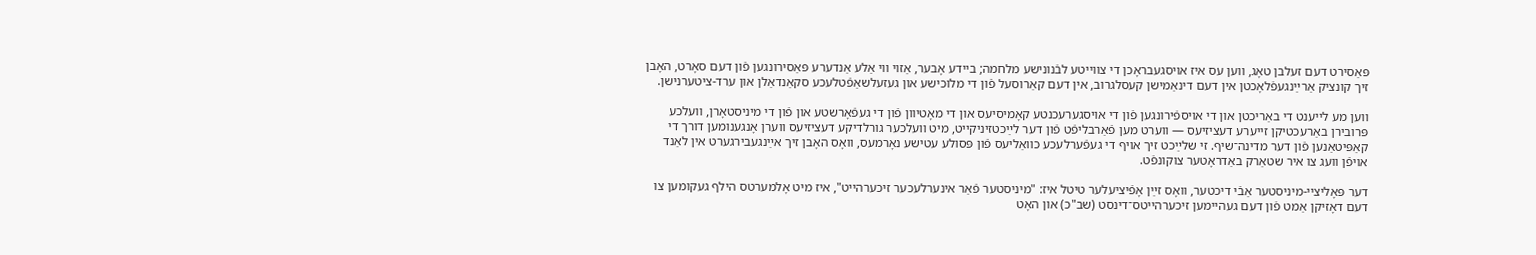פּאַסירט דעם זעלבן טאָג, ווען עס איז אויסגעבראָכן די צווייטע לבֿנונישע מלחמה; ביידע אָבער, אַזוי ווי אַלע אַנדערע פּאַסירונגען פֿון דעם סאָרט, האָבן זיך קונציק אַרײַנגעפֿלאָכטן אין דעם דינאַמישן קעסלגרוב, אין דעם קאַרוסעל פֿון די מלוכישע און געזעלשאַפֿטלעכע סקאַנדאַלן און ערד-ציטערנישן.

ווען מע לייענט די באַריכטן און די אויספֿירונגען פֿון די אויסגערעכנטע קאָמיסיעס און די מאָטיוון פֿון די געפֿאָרשטע און פֿון די מיניסטאָרן, וועלכע פּרובירן באַרעכטיקן זייערע דעציזיעס — ווערט מען פֿאַרבליפֿט פֿון דער לײַכטזיניקייט, מיט וועלכער גורלדיקע דעציזיעס ווערן אָנגענומען דורך די קאַפּיטאַנען פֿון דער מדינה־שיף. זי שלײַכט זיך אויף די געפֿערלעכע כוואַליעס פֿון פּסולע עטישע נאָרמעס, וואָס האָבן זיך אײַנגעבירגערט אין לאַנד אויפֿן וועג צו איר שטאַרק באַדראָטער צוקונפֿט.

דער פּאָליציי-מיניסטער אַבֿי דיכטער, וואָס זײַן אָפֿיציעלער טיטל איז: "מיניסטער פֿאַר אינערלעכער זיכערהייט", איז מיט אָלמערטס הילף געקומען צו דעם דאָזיקן אַמט פֿון דעם געהיימען זיכערהייטס־דינסט (שב"כ) און האָט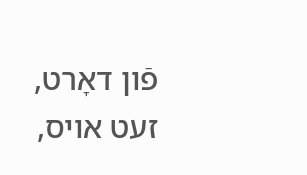פֿון דאָרט, זעט אויס,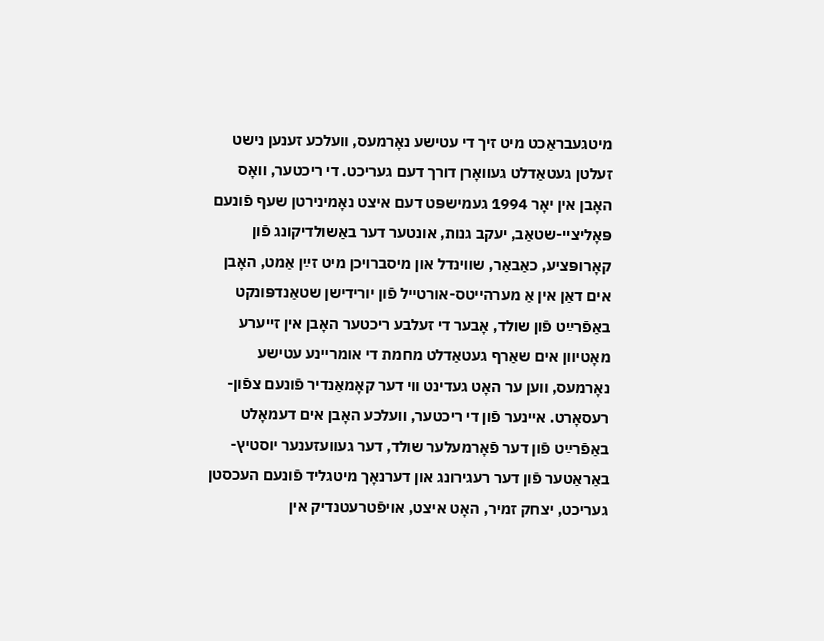מיטגעבראַכט מיט זיך די עטישע נאָרמעס, וועלכע זענען נישט זעלטן געטאַדלט געוואָרן דורך דעם געריכט. די ריכטער, וואָס האָבן אין יאָר 1994 געמישפּט דעם איצט נאָמינירטן שעף פֿונעם פּאָליציי-שטאַב, יעקב גנות, אונטער דער באַשולדיקונג פֿון קאָרופּציע, כאַבאַר, שווינדל און מיסברויכן מיט זײַן אַמט, האָבן אים דאַן אין אַ מערהייטס-אורטייל פֿון יורידישן שטאַנדפּונקט באַפֿרײַט פֿון שולד, אָבער די זעלבע ריכטער האָבן אין זייערע מאָטיוון אים שאַרף געטאַדלט מחמת די אומריינע עטישע נאָרמעס, ווען ער האָט געדינט ווי דער קאָמאַנדיר פֿונעם צפֿון-רעסאָרט. איינער פֿון די ריכטער, וועלכע האָבן אים דעמאָלט באַפֿרײַט פֿון דער פֿאָרמעלער שולד, דער געוועזענער יוסטיץ-באַראַטער פֿון דער רעגירונג און דערנאָך מיטגליד פֿונעם העכסטן געריכט, יצחק זמיר, האָט איצט, אויפֿטרעטנדיק אין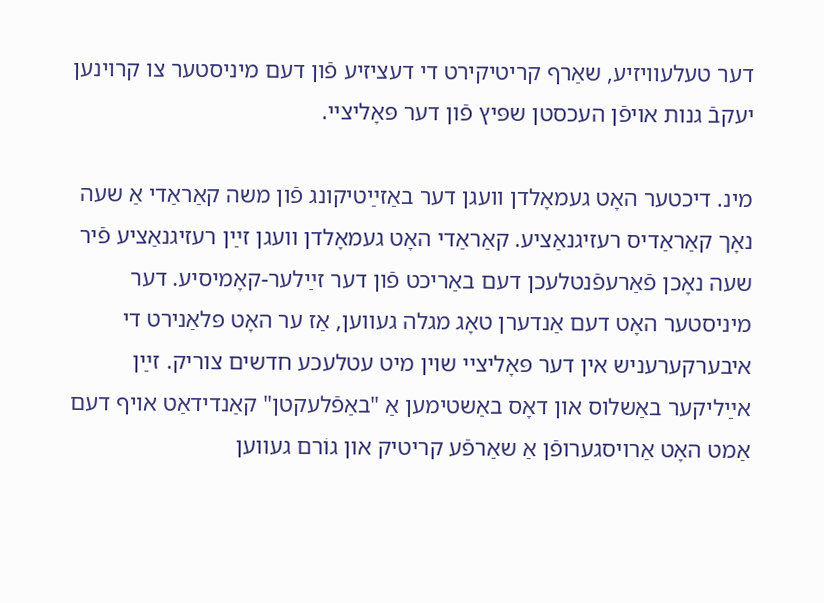דער טעלעוויזיע, שאַרף קריטיקירט די דעציזיע פֿון דעם מיניסטער צו קרוינען יעקבֿ גנות אויפֿן העכסטן שפּיץ פֿון דער פּאָליציי.

מינ. דיכטער האָט געמאָלדן וועגן דער באַזײַטיקונג פֿון משה קאַראַדי אַ שעה נאָך קאַראַדיס רעזיגנאַציע. קאַראַדי האָט געמאָלדן וועגן זײַן רעזיגנאַציע פֿיר שעה נאָכן פֿאַרעפֿנטלעכן דעם באַריכט פֿון דער זײַלער-קאָמיסיע. דער מיניסטער האָט דעם אַנדערן טאָג מגלה געווען, אַז ער האָט פּלאַנירט די איבערקערעניש אין דער פּאָליציי שוין מיט עטלעכע חדשים צוריק. זײַן אײַליקער באַשלוס און דאָס באַשטימען אַ "באַפֿלעקטן" קאַנדידאַט אויף דעם אַמט האָט אַרויסגערופֿן אַ שאַרפֿע קריטיק און גוֹרם געווען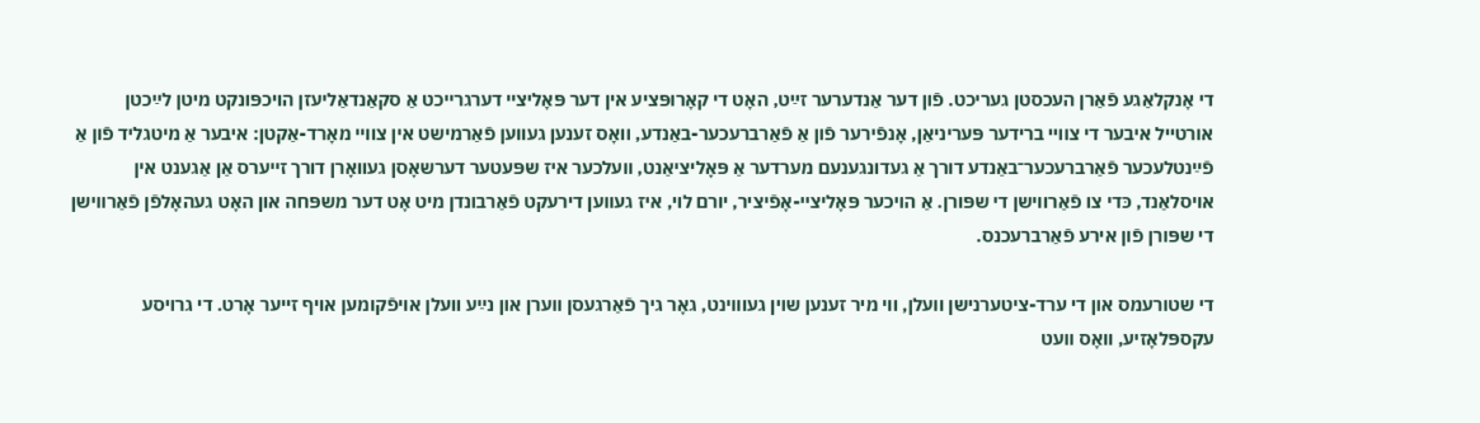די אָנקלאַגע פֿאַרן העכסטן געריכט. פֿון דער אַנדערער זײַט, האָט די קאָרופּציע אין דער פּאָליציי דערגרייכט אַ סקאַנדאַליעזן הויכפּונקט מיטן לײַכטן אורטייל איבער די צוויי ברידער פּעריניאַן, אָנפֿירער פֿון אַ פֿאַרברעכער-באַנדע, וואָס זענען געווען פֿאַרמישט אין צוויי מאָרד-אַקטן: איבער אַ מיטגליד פֿון אַ פֿײַנטלעכער פֿאַרברעכער־באַנדע דורך אַ געדונגענעם מערדער אַ פּאָליציאַנט, וועלכער איז שפּעטער דערשאָסן געוואָרן דורך זייערס אַן אַגענט אין אויסלאַנד, כּדי צו פֿאַרווישן די שפּורן. אַ הויכער פּאָליציי-אָפֿיציר, יורם לוי, איז געווען דירעקט פֿאַרבונדן מיט אָט דער משפּחה און האָט געהאָלפֿן פֿאַרווישן די שפּורן פֿון אירע פֿאַרברעכנס.

די שטורעמס און די ערד-ציטערנישן וועלן, ווי מיר זענען שוין געוווינט, גאָר גיך פֿאַרגעסן ווערן און נײַע וועלן אויפֿקומען אויף זייער אָרט. די גרויסע עקספּלאָזיע, וואָס וועט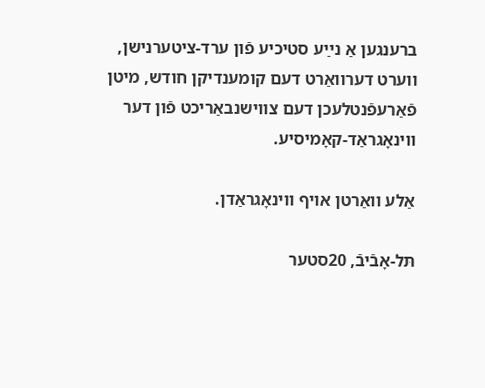ברענגען אַ נײַע סטיכיע פֿון ערד-ציטערנישן, ווערט דערוואַרט דעם קומענדיקן חודש, מיטן פֿאַרעפֿנטלעכן דעם צווישנבאַריכט פֿון דער ווינאָגראַד-קאָמיסיע.

אַלע וואַרטן אויף ווינאָגראַדן.

תּל-אָבֿיבֿ, 20סטער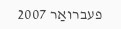פעברואַר 2007